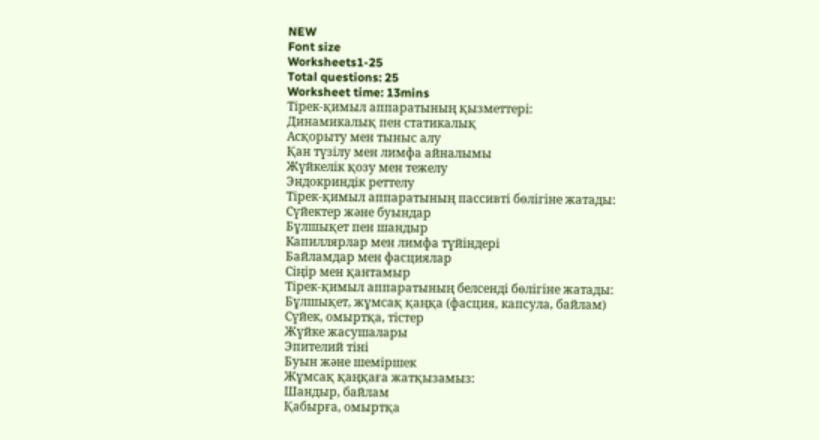NEW
Font size
Worksheets1-25
Total questions: 25
Worksheet time: 13mins
Тірек-қимыл аппаратының қызметтері:
Динамикалық пен статикалық
Асқорыту мен тыныс алу
Қан түзілу мен лимфа айналымы
Жүйкелік қозу мен тежелу
Эндокриндік реттелу
Тірек-қимыл аппаратының пассивті бөлігіне жатады:
Сүйектер және буындар
Бұлшықет пен шандыр
Капиллярлар мен лимфа түйіндері
Байламдар мен фасциялар
Сіңір мен қантамыр
Тірек-қимыл аппаратының белсенді бөлігіне жатады:
Бұлшықет, жұмсақ қаңқа (фасция, капсула, байлам)
Сүйек, омыртқа, тістер
Жүйке жасушалары
Эпителий тіні
Буын және шеміршек
Жұмсақ қаңқаға жатқызамыз:
Шандыр, байлам
Қабырға, омыртқа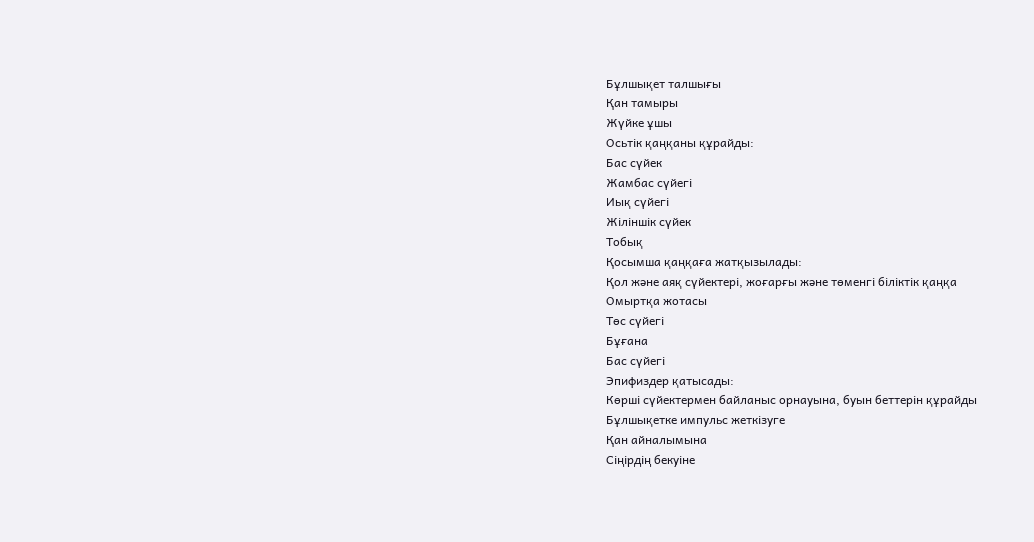Бұлшықет талшығы
Қан тамыры
Жүйке ұшы
Осьтік қаңқаны құрайды:
Бас сүйек
Жамбас сүйегі
Иық сүйегі
Жіліншік сүйек
Тобық
Қосымша қаңқаға жатқызылады:
Қол және аяқ сүйектері, жоғарғы және төменгі біліктік қаңқа
Омыртқа жотасы
Төс сүйегі
Бұғана
Бас сүйегі
Эпифиздер қатысады:
Көрші сүйектермен байланыс орнауына, буын беттерін құрайды
Бұлшықетке импульс жеткізуге
Қан айналымына
Сіңірдің бекуіне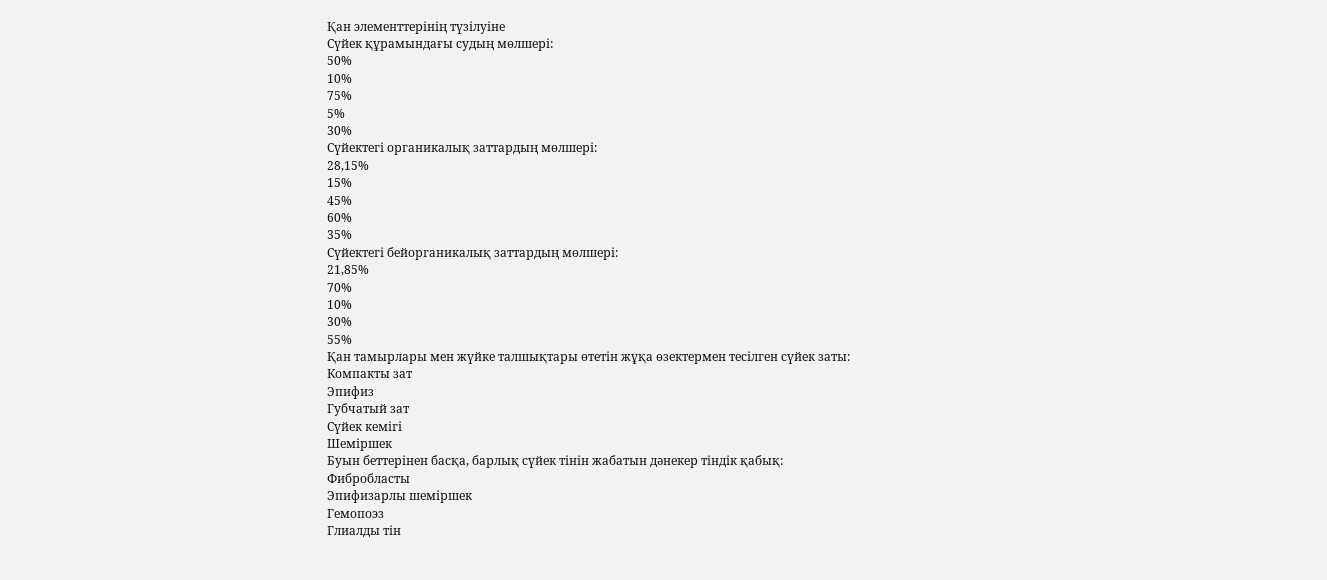Қан элементтерінің түзілуіне
Сүйек құрамындағы судың мөлшері:
50%
10%
75%
5%
30%
Сүйектегі органикалық заттардың мөлшері:
28,15%
15%
45%
60%
35%
Сүйектегі бейорганикалық заттардың мөлшері:
21,85%
70%
10%
30%
55%
Қан тамырлары мен жүйке талшықтары өтетін жұқа өзектермен тесілген сүйек заты:
Компакты зат
Эпифиз
Губчатый зат
Сүйек кемігі
Шеміршек
Буын беттерінен басқа, барлық сүйек тінін жабатын дәнекер тіндік қабық:
Фибробласты
Эпифизарлы шеміршек
Гемопоэз
Глиалды тін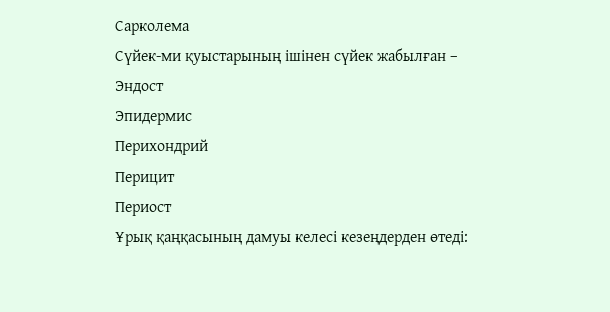Сарколема
Сүйек-ми қуыстарының ішінен сүйек жабылған –
Эндост
Эпидермис
Перихондрий
Перицит
Периост
Ұрық қаңқасының дамуы келесі кезеңдерден өтеді: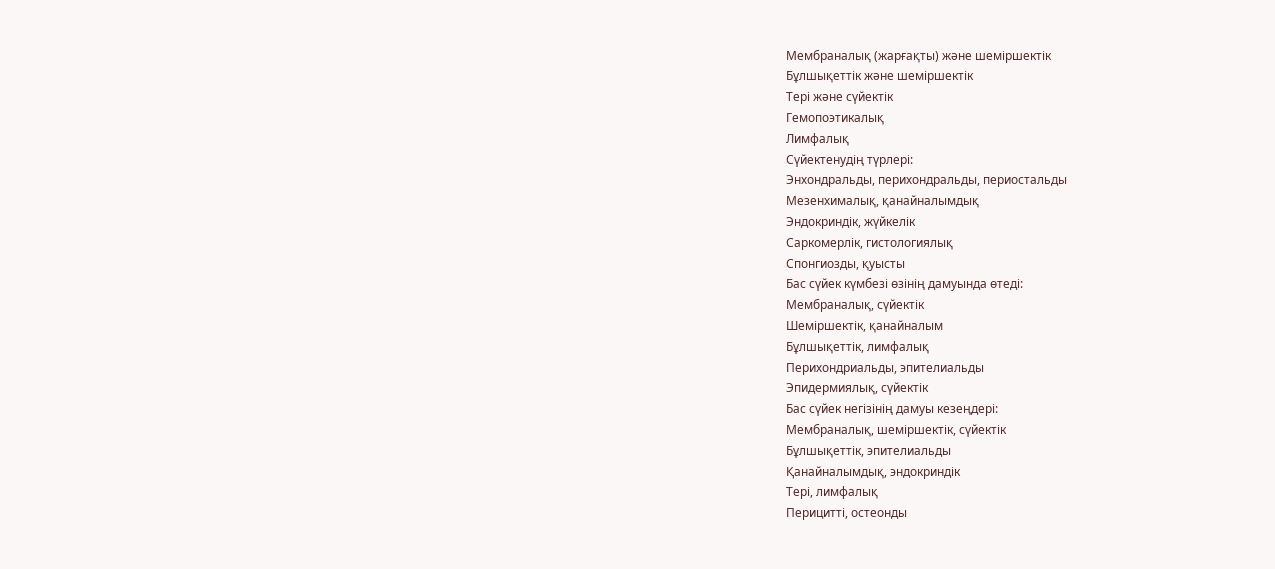Мембраналық (жарғақты) және шеміршектік
Бұлшықеттік және шеміршектік
Тері және сүйектік
Гемопоэтикалық
Лимфалық
Сүйектенудің түрлері:
Энхондральды, перихондральды, периостальды
Мезенхималық, қанайналымдық
Эндокриндік, жүйкелік
Саркомерлік, гистологиялық
Спонгиозды, қуысты
Бас сүйек күмбезі өзінің дамуында өтеді:
Мембраналық, сүйектік
Шеміршектік, қанайналым
Бұлшықеттік, лимфалық
Перихондриальды, эпителиальды
Эпидермиялық, сүйектік
Бас сүйек негізінің дамуы кезеңдері:
Мембраналық, шеміршектік, сүйектік
Бұлшықеттік, эпителиальды
Қанайналымдық, эндокриндік
Тері, лимфалық
Перицитті, остеонды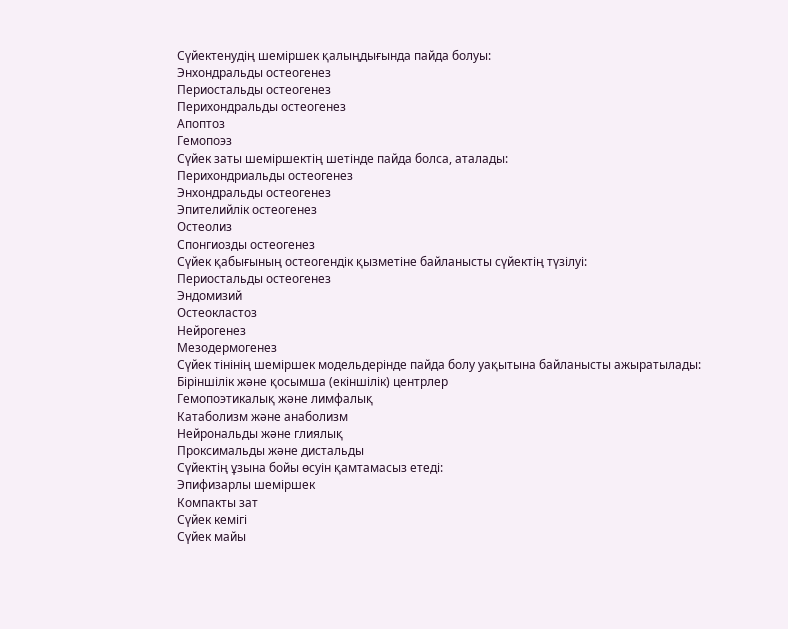Сүйектенудің шеміршек қалыңдығында пайда болуы:
Энхондральды остеогенез
Периостальды остеогенез
Перихондральды остеогенез
Апоптоз
Гемопоэз
Сүйек заты шеміршектің шетінде пайда болса, аталады:
Перихондриальды остеогенез
Энхондральды остеогенез
Эпителийлік остеогенез
Остеолиз
Спонгиозды остеогенез
Сүйек қабығының остеогендік қызметіне байланысты сүйектің түзілуі:
Периостальды остеогенез
Эндомизий
Остеокластоз
Нейрогенез
Мезодермогенез
Сүйек тінінің шеміршек модельдерінде пайда болу уақытына байланысты ажыратылады:
Біріншілік және қосымша (екіншілік) центрлер
Гемопоэтикалық және лимфалық
Катаболизм және анаболизм
Нейрональды және глиялық
Проксимальды және дистальды
Сүйектің ұзына бойы өсуін қамтамасыз етеді:
Эпифизарлы шеміршек
Компакты зат
Сүйек кемігі
Сүйек майы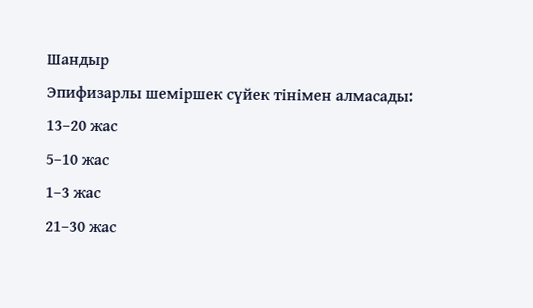Шандыр
Эпифизарлы шеміршек сүйек тінімен алмасады:
13–20 жас
5–10 жас
1–3 жас
21–30 жас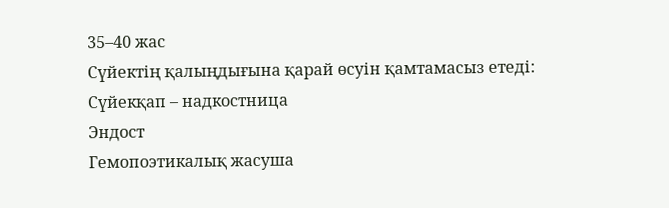35–40 жас
Сүйектің қалыңдығына қарай өсуін қамтамасыз етеді:
Сүйекқап – надкостница
Эндост
Гемопоэтикалық жасуша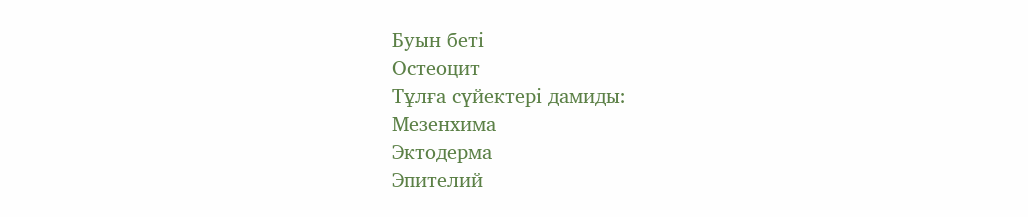Буын беті
Остеоцит
Тұлға сүйектері дамиды:
Мезенхима
Эктодерма
Эпителий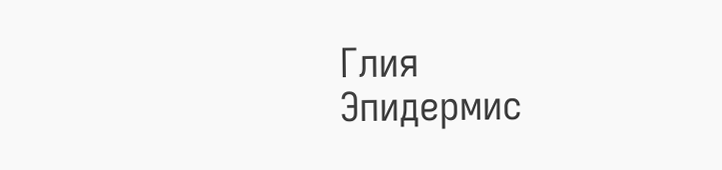Глия
Эпидермис